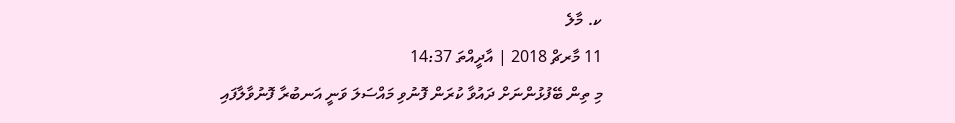ކ. މާލެ
11 މާރޗް 2018 | އާދީއްތަ 14:37
މި ތިން ބޭފުޅުންނަށް ދައުވާ ކުރަން ފޮނުވި މައްސަލަ ވަނީ އަނބުރާ ފޮނުވާލާފައި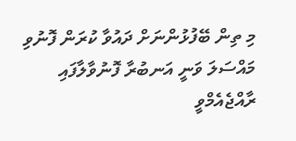މި ތިން ބޭފުޅުންނަށް ދައުވާ ކުރަން ފޮނުވި މައްސަލަ ވަނީ އަނބުރާ ފޮނުވާލާފައި
ރާއްޖެއެމްވީ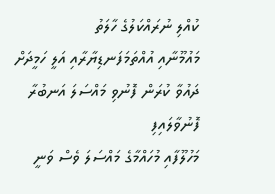ކުއްލި ނުރައްކަލުގެ ހާލަތު
މައުމޫނާއި އުއްތަމަފަނޑިޔާރާއި އަލީ ހަމީދަށް ދައުވާ ކުރަން ފޮނުވި މައްސަލަ އަނބުރާ ފޮނުވާލައިފި
މަހުލޫފާއި މުހައްމާގެ މައްސަލަ ވެސް ވަނީ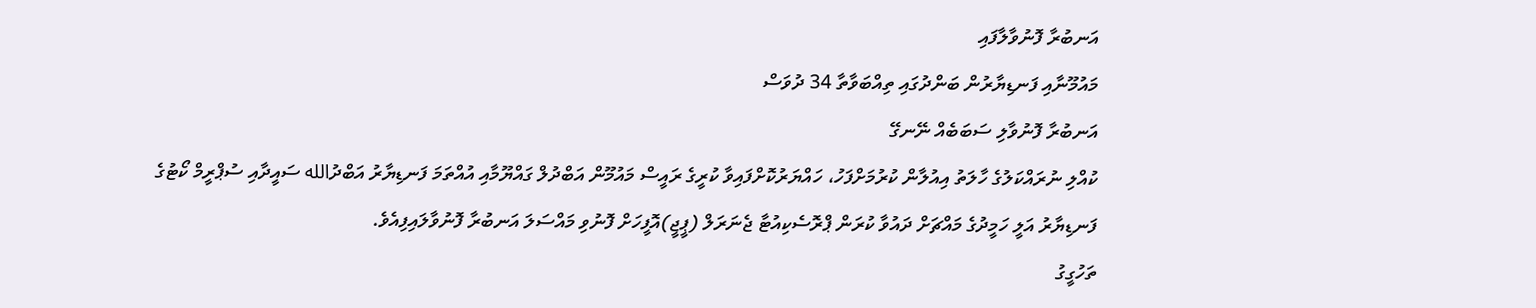އަނބުރާ ފޮނުވާލާފައި
މައުމޫނާއި ފަނޑިޔާރުން ބަންދުގައި ތިއްބަވާތާ 34 ދުވަސް
އަނބުރާ ފޮނުވާލި ސަބަބެއް ނޭނގޭ
ކުއްލި ނުރައްކަލުގެ ހާލަތު އިއުލާން ކުރުމަށްފަހު، ހައްޔަރުކޮށްފައިވާ ކުރީގެ ރައީސް މައުމޫން އަބްދުލް ގައްޔޫމާއި އުއްތަމަ ފަނޑިޔާރު އަބްދުالله ސައީދާއި ސުޕްރީމް ކޯޓުގެ ފަނޑިޔާރު އަލީ ހަމީދުގެ މައްޗަށް ދައުވާ ކުރަން ޕްރޮސެކިއުޓާ ޖެނަރަލް (ޕީޖީ)އޮފީހަށް ފޮނުވި މައްސަލަ އަނބުރާ ފޮނުވާލައިފިއެވެ.
ތަހުގީގު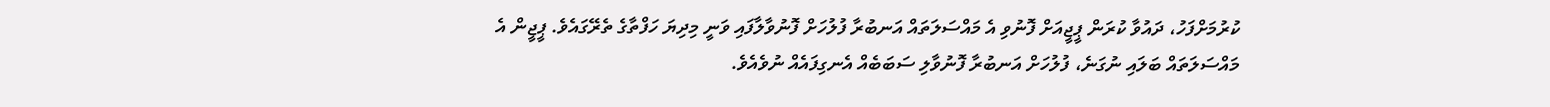ކުރުމަށްފަހު، ދައުވާ ކުރަން ޕީޖީއަށް ފޮނުވި އެ މައްސަލަތައް އަނބުރާ ފުލުހަށް ފޮނުވާލާފައި ވަނީ މިދިޔަ ހަފްތާގެ ތެރޭގައެވެ. ޕީޖީން އެ މައްސަލަތައް ބަލައި ނުގަނެ، ފުލުހަށް އަނބުރާ ފޮނުވާލި ސަބަބެއް އެނގިފައެއް ނުވެއެވެ.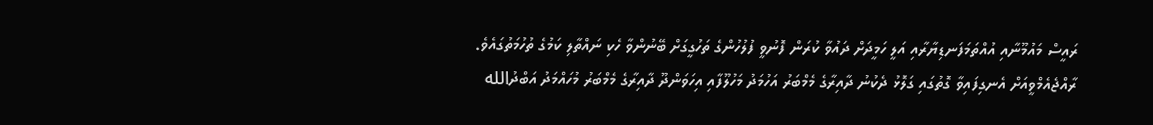ރައީސް މައުމޫނާއި އުއްތަމަފަނޑިޔާރާއި އަލީ ހަމީދަށް ދައުވާ ކުރަން ފޮނުވީ ފުލުހުންގެ ތަހުގީގަށް ބޭނުންވާ ހެކި ނައްތާލި ކަމުގެ ތުހުމަތުގައެވެ.
ރާއްޖެއެމްވީއަށް އެނގިފައިވާ ގޮތުގައި ގަލޮޅު ދެކުނު ދާއިރާގެ މެމްބަރު އަހުމަދު މަހުލޫފާއި އިހަވަންދޫ ދާއިރާގެ މެމްބަރު މުހައްމަދު އަބްދުالله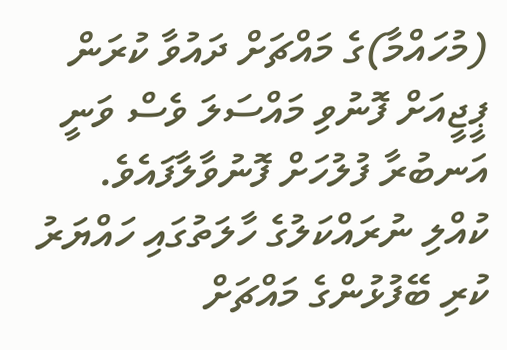(މުހައްމާ)ގެ މައްޗަށް ދައުވާ ކުރަން ޕީޖީއަށް ފޮނުވި މައްސަލަ ވެސް ވަނީ އަނބުރާ ފުލުހަށް ފޮނުވާލާފައެވެ.
ކުއްލި ނުރައްކަލުގެ ހާލަތުގައި ހައްޔަރު ކުރި ބޭފުޅުންގެ މައްޗަށް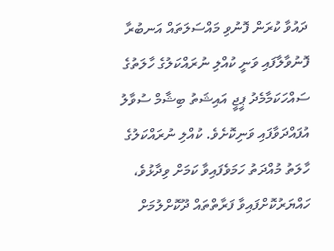ދައުވާ ކުރަން ފޮނުވި މައްސަލަތައް އަނބުރާ ފޮނުވާލާފައި ވަނީ ކުއްލި ނުރައްކަލުގެ ހާލަތުގެ ސައްހަކަމާމެދު ޕީޖީ އައިޝަތު ބިޝާމް ސުވާލު އުފައްދަވާފައި ވަނިކޮށެވެ. ކުއްލި ނުރައްކަލުގެ ހާލަތު މުއްދަތު ހަމަވެފައިވާ ކަމަށް ވިދާޅުވެ، ހައްޔަރުކޮށްފައިވާ ފަރާތްތައް ދޫކޮށްލުމަށް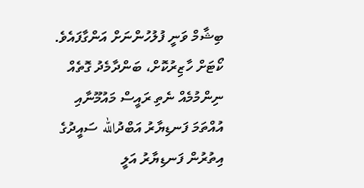ބިޝާމް ވަނީ ފުލުހުންނަށް އަންގާފައެވެ.
ކޯޓަށް ހާޒިރުކޮށް، ބަންދާމެދު ގޮތެއް ނިންމުމެއް ނެތި ރައީސް މައުމޫނާއި އުއްތަމަ ފަނޑިޔާރު އަބްދުالله ސައީދުގެ އިތުރުން ފަނޑިޔާރު އަލީ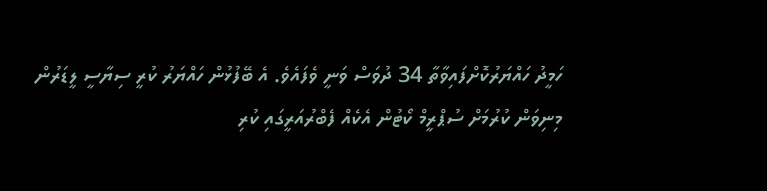ހަމީދު ހައްޔަރުކޮށްފައިވާތާ 34 ދުވަސް ވަނީ ވެފައެވެ. އެ ބޭފުޅުން ހައްޔަރު ކުރީ ސިޔާސީ ލީޑަރުން މިނިވަން ކުރުމަށް ސުޕްރީމް ކޯޓުން އެކެއް ފެބްރުއަރީގައި ކުރި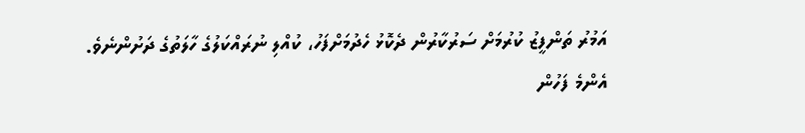އަމުރު ތަންފީޒު ކުރުމަށް ސަރުކާރުން ދެކޮޅު ހެދުމަށްފަހު، ކުއްލި ނުރައްކަލުގެ ހާލަތުގެ ދަށުންނެވެ.
އެންމެ ފަހުން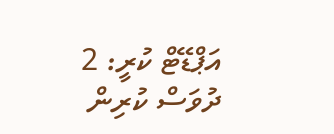އަޕްޑޭޓް ކުރީ: 2 ދުވަސް ކުރިން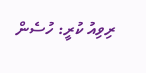ރިވިއު ކުރީ: ހުސެން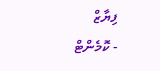ފިޔާޒް
- ކޮމެންޓް